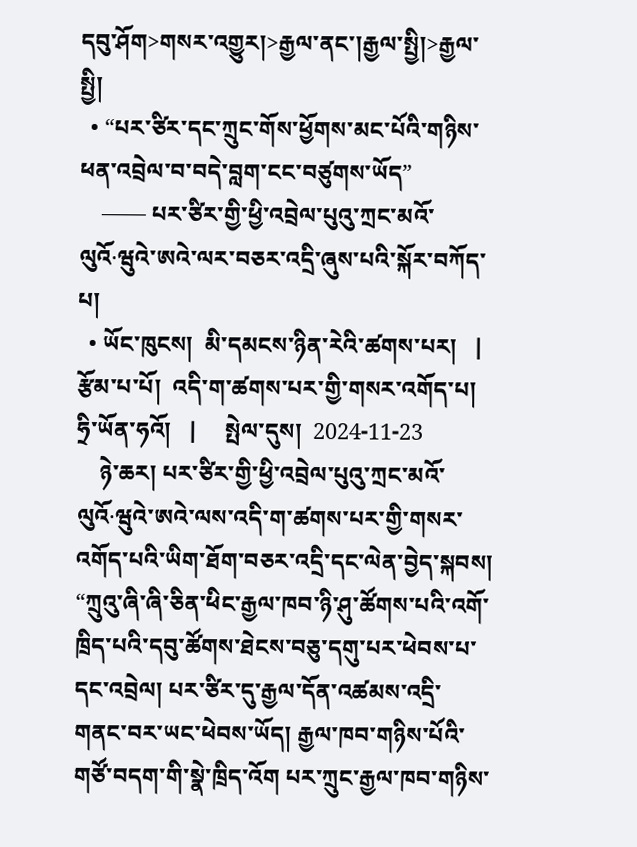དབུ་ཤོག>གསར་འགྱུར།>རྒྱལ་ནང་།རྒྱལ་སྤྱི།>རྒྱལ་སྤྱི།
  • “པར་ཙིར་དང་ཀྲུང་གོས་ཕྱོགས་མང་པོའི་གཉིས་ཕན་འབྲེལ་བ་བདེ་བླག་ངང་བཙུགས་ཡོད”
    —— པར་ཙིར་གྱི་ཕྱི་འབྲེལ་པུའུ་ཀྲང་མའོ་ལུའོ·ཝུའེ་ཨའེ་ལར་བཅར་འདྲི་ཞུས་པའི་སྐོར་བཀོད་པ།
  • ཡོང་ཁུངས།  མི་དམངས་ཉིན་རེའི་ཚགས་པར།   |     རྩོམ་པ་པོ།  འདི་ག་ཚགས་པར་གྱི་གསར་འགོད་པ། ཧྲི་ཡོན་ཧའོ།   |     སྤེལ་དུས།  2024-11-23
    ཉེ་ཆར། པར་ཙིར་གྱི་ཕྱི་འབྲེལ་པུའུ་ཀྲང་མའོ་ལུའོ·ཝུའེ་ཨའེ་ལས་འདི་ག་ཚགས་པར་གྱི་གསར་འགོད་པའི་ཡིག་ཐོག་བཅར་འདྲི་དང་ལེན་བྱེད་སྐབས། “ཀྲུའུ་ཞི་ཞི་ཅིན་ཕིང་རྒྱལ་ཁབ་ཉི་ཤུ་ཚོགས་པའི་འགོ་ཁྲིད་པའི་དབུ་ཚོགས་ཐེངས་བཅུ་དགུ་པར་ཕེབས་པ་དང་འབྲེལ། པར་ཙིར་དུ་རྒྱལ་དོན་འཚམས་འདྲི་གནང་བར་ཡང་ཕེབས་ཡོད། རྒྱལ་ཁབ་གཉིས་པོའི་གཙོ་བདག་གི་སྣེ་ཁྲིད་འོག པར་ཀྲུང་རྒྱལ་ཁབ་གཉིས་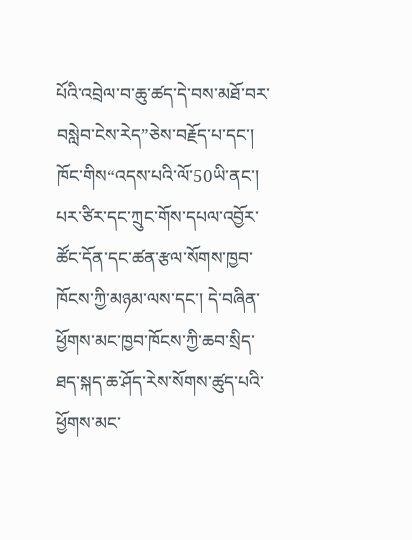པོའི་འབྲེལ་བ་ཆུ་ཚད་དེ་བས་མཐོ་བར་བསླེབ་ངེས་རེད”ཅེས་བརྗོད་པ་དང་། ཁོང་གིས“འདས་པའི་ལོ་50ཡི་ནང་། པར་ཙིར་དང་ཀྲུང་གོས་དཔལ་འབྱོར་ཚོང་དོན་དང་ཚན་རྩལ་སོགས་ཁྱབ་ཁོངས་ཀྱི་མཉམ་ལས་དང་། དེ་བཞིན་ཕྱོགས་མང་ཁྱབ་ཁོངས་ཀྱི་ཆབ་སྲིད་ཐད་སྐད་ཆ་ཤོད་རེས་སོགས་ཚུད་པའི་ཕྱོགས་མང་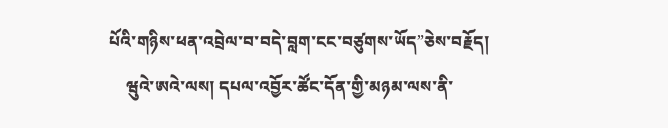པོའི་གཉིས་ཕན་འབྲེལ་བ་བདེ་བླག་ངང་བཙུགས་ཡོད”ཅེས་བརྗོད།
    ཝུའེ་ཨའེ་ལས། དཔལ་འབྱོར་ཚོང་དོན་གྱི་མཉམ་ལས་ནི་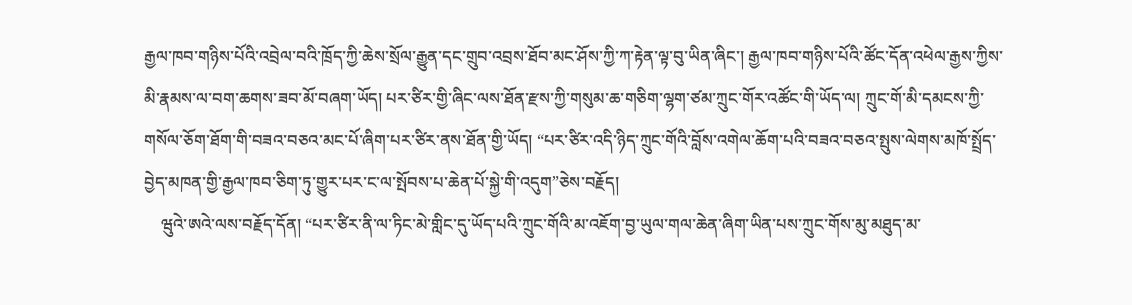རྒྱལ་ཁབ་གཉིས་པོའི་འབྲེལ་བའི་ཁྲོད་ཀྱི་ཆེས་སྲོལ་རྒྱུན་དང་གྲུབ་འབྲས་ཐོབ་མང་ཤོས་ཀྱི་ཀ་རྟེན་ལྟ་བུ་ཡིན་ཞིང་། རྒྱལ་ཁབ་གཉིས་པོའི་ཚོང་དོན་འཕེལ་རྒྱས་ཀྱིས་མི་རྣམས་ལ་བག་ཆགས་ཟབ་མོ་བཞག་ཡོད། པར་ཙིར་གྱི་ཞིང་ལས་ཐོན་རྫས་ཀྱི་གསུམ་ཆ་གཅིག་ལྷག་ཙམ་ཀྲུང་གོར་འཚོང་གི་ཡོད་ལ། ཀྲུང་གོ་མི་དམངས་ཀྱི་གསོལ་ཅོག་ཐོག་གི་བཟའ་བཅའ་མང་པོ་ཞིག་པར་ཙིར་ནས་ཐོན་གྱི་ཡོད། “པར་ཙིར་འདི་ཉིད་ཀྲུང་གོའི་བློས་འགེལ་ཆོག་པའི་བཟའ་བཅའ་སྤུས་ལེགས་མཁོ་སྤྲོད་བྱེད་མཁན་གྱི་རྒྱལ་ཁབ་ཅིག་ཏུ་གྱུར་པར་ང་ལ་སྤོབས་པ་ཆེན་པོ་སྐྱེ་གི་འདུག”ཅེས་བརྗོད།
    ཝུའེ་ཨའེ་ལས་བརྗོད་དོན། “པར་ཙིར་ནི་ལ་ཏིང་མེ་གླིང་དུ་ཡོད་པའི་ཀྲུང་གོའི་མ་འཇོག་བྱ་ཡུལ་གལ་ཆེན་ཞིག་ཡིན་པས་ཀྲུང་གོས་མུ་མཐུད་མ་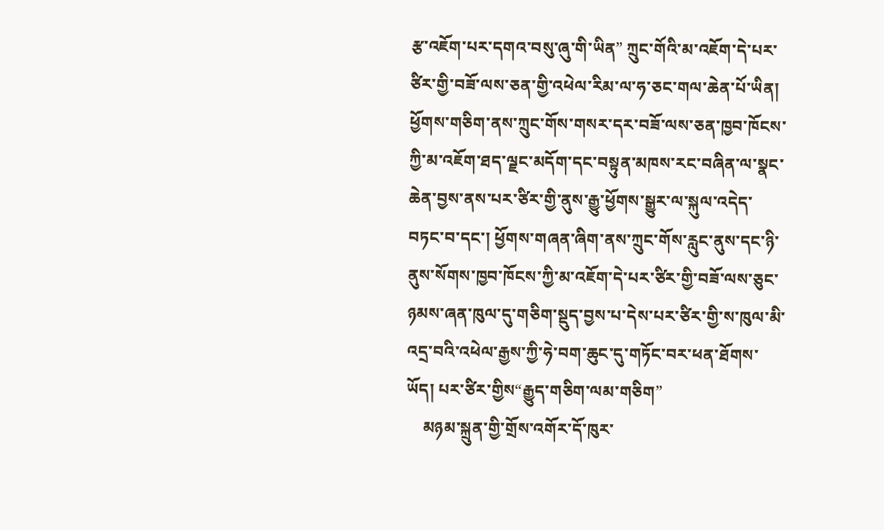རྩ་འཇོག་པར་དགའ་བསུ་ཞུ་གི་ཡིན” ཀྲུང་གོའི་མ་འཇོག་དེ་པར་ཙིར་གྱི་བཟོ་ལས་ཅན་གྱི་འཕེལ་རིམ་ལ་ཧ་ཅང་གལ་ཆེན་པོ་ཡིན། ཕྱོགས་གཅིག་ནས་ཀྲུང་གོས་གསར་དར་བཟོ་ལས་ཅན་ཁྱབ་ཁོངས་ཀྱི་མ་འཇོག་ཐད་ལྗང་མདོག་དང་བསྟུན་མཁས་རང་བཞིན་ལ་སྣང་ཆེན་བྱས་ནས་པར་ཙིར་གྱི་ནུས་རྒྱུ་ཕྱོགས་སྒྱུར་ལ་སྐུལ་འདེད་བཏང་བ་དང་། ཕྱོགས་གཞན་ཞིག་ནས་ཀྲུང་གོས་རླུང་ནུས་དང་ཉི་ནུས་སོགས་ཁྱབ་ཁོངས་ཀྱི་མ་འཇོག་དེ་པར་ཙིར་གྱི་བཟོ་ལས་ཅུང་ཉམས་ཞན་ཁུལ་དུ་གཅིག་སྡུད་བྱས་པ་དེས་པར་ཙིར་གྱི་ས་ཁུལ་མི་འདྲ་བའི་འཕེལ་རྒྱས་ཀྱི་ཧེ་བག་ཆུང་དུ་གཏོང་བར་ཕན་ཐོགས་ཡོད། པར་ཙིར་གྱིས“རྒྱུད་གཅིག་ལམ་གཅིག”
    མཉམ་སྐྲུན་གྱི་གྲོས་འགོར་དོ་ཁུར་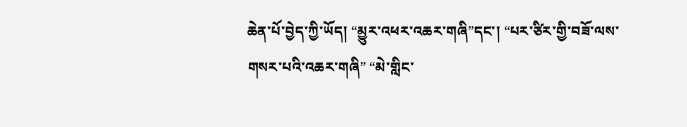ཆེན་པོ་བྱེད་ཀྱི་ཡོད། “མྱུར་འཕར་འཆར་གཞི”དང་། “པར་ཙིར་གྱི་བཟོ་ལས་གསར་པའི་འཆར་གཞི” “མེ་གླིང་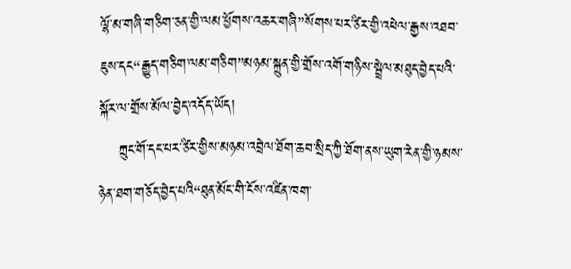ལྷོ་མ་གཞི་གཅིག་ཅན་གྱི་ལམ་ཕྱོགས་འཆར་གཞི”སོགས་པར་ཙིར་གྱི་འཕེལ་རྒྱས་འཐབ་ཇུས་དང“རྒྱུད་གཅིག་ལམ་གཅིག”མཉམ་སྐྲུན་གྱི་གྲོས་འགོ་གཉིས་སྦྲེལ་མཐུད་བྱེད་པའི་སྐོར་ལ་གྲོས་མོལ་བྱེད་འདོད་ཡོད།
    ཀྲུང་གོ་དང་པར་ཙིར་གྱིས་མཉམ་འབྲེལ་ཐོག་ཆབ་སྲིད་ཀྱི་ཐོག་ནས་ཡུག་རེན་གྱི་ཉམས་ཉེན་ཐག་གཅོད་བྱེད་པའི“ཐུན་མོང་གི་ངོས་འཛིན་ཁག་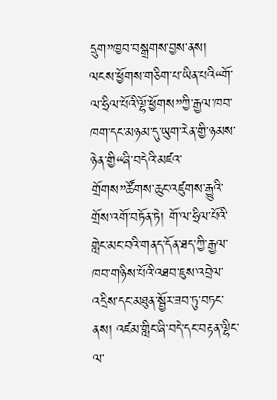དྲུག”ཁྱབ་བསྒྲགས་བྱས་ནས། ལངས་ཕྱོགས་གཅིག་པ་ཡིན་པའི“གོ་ལ་ཧྲིལ་པོའི་ལྷོ་ཕྱོགས”ཀྱི་རྒྱལ་ཁབ་ཁག་དང་མཉམ་དུ་ཡུག་རེན་གྱི་ཉམས་ཉེན་གྱི“ཞི་བདེའི་མཛའ་གྲོགས”ཚོགས་ཆུང་འཛུགས་རྒྱུའི་གྲོས་འགོ་བཏོན་ཏེ། གོ་ལ་ཧྲིལ་པོའི་གླེང་མང་བའི་གནད་དོན་ཐད་ཀྱི་རྒྱལ་ཁབ་གཉིས་པོའི་འཐབ་ཇུས་འབྲེལ་འདྲིས་དང་མཐུན་སྦྱོར་ཟབ་ཏུ་བཏང་ནས། འཛམ་གླིང་ཞི་བདེ་དང་བརྟན་ལྷིང་ལ་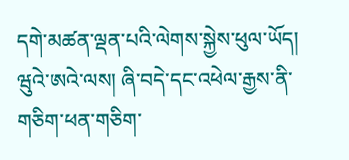དགེ་མཚན་ལྡན་པའི་ལེགས་སྐྱེས་ཕུལ་ཡོད། ཝུའེ་ཨའེ་ལས། ཞི་བདེ་དང་འཕེལ་རྒྱས་ནི་གཅིག་ཕན་གཅིག་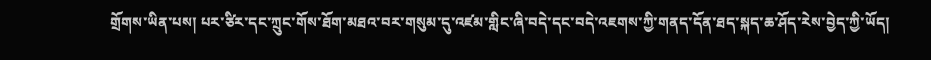གྲོགས་ཡིན་པས། པར་ཙིར་དང་ཀྲུང་གོས་ཐོག་མཐའ་བར་གསུམ་དུ་འཛམ་གླིང་ཞི་བདེ་དང་བདེ་འཇགས་ཀྱི་གནད་དོན་ཐད་སྐད་ཆ་ཤོད་རེས་བྱེད་ཀྱི་ཡོད།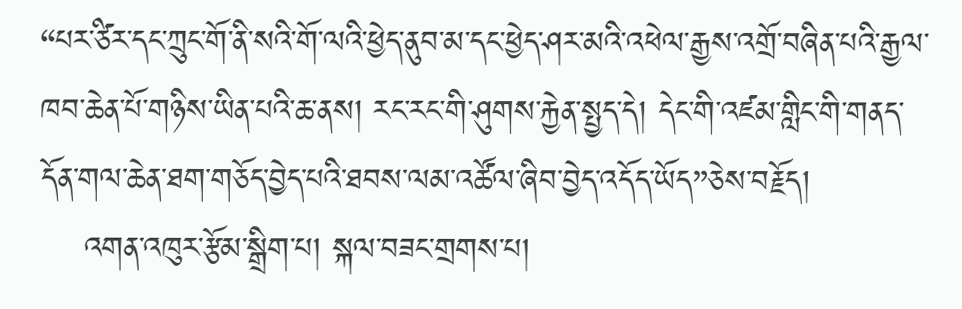“པར་ཙིར་དང་ཀྲུང་གོ་ནི་སའི་གོ་ལའི་ཕྱེད་ནུབ་མ་དང་ཕྱེད་ཤར་མའི་འཕེལ་རྒྱས་འགྲོ་བཞིན་པའི་རྒྱལ་ཁབ་ཆེན་པོ་གཉིས་ཡིན་པའི་ཆ་ནས། རང་རང་གི་ཤུགས་རྐྱེན་སྤྱད་དེ། དེང་གི་འཛམ་གླིང་གི་གནད་དོན་གལ་ཆེན་ཐག་གཅོད་བྱེད་པའི་ཐབས་ལམ་འཚོལ་ཞིབ་བྱེད་འདོད་ཡོད”ཅེས་བརྗོད།
    འགན་འཁུར་རྩོམ་སྒྲིག་པ། སྐལ་བཟང་གྲགས་པ།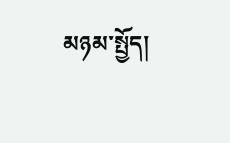མཉམ་སྤྱོད།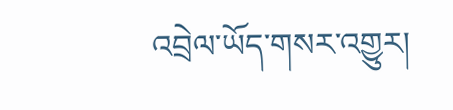འབྲེལ་ཡོད་གསར་འགྱུར།